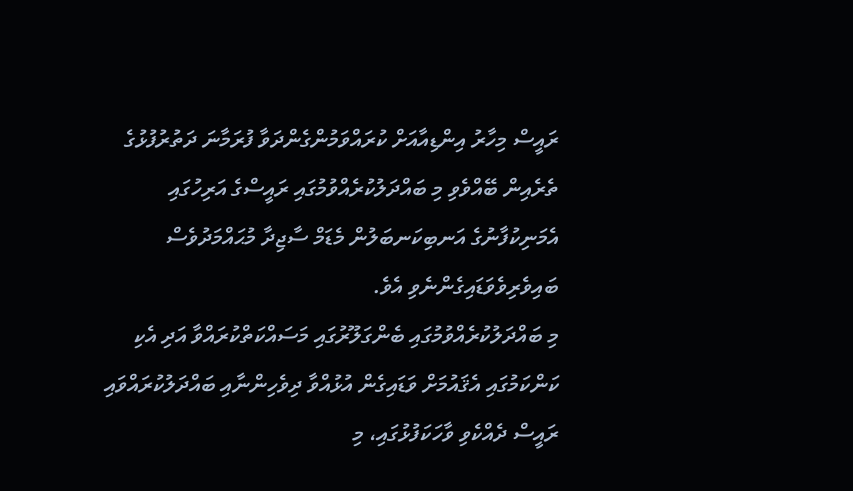ރައީސް މިހާރު އިންޑިއާއަށް ކުރައްވަމުންގެންދަވާ ފުރަމާނަ ދަތުރުފުޅުގެ ތެރެއިން ބޭއްވެވި މި ބައްދަލުކުރެއްވުމުގައި ރައީސްގެ އަރިހުގައި އެމަނިކުފާނުގެ އަނބިކަނބަލުން މެޑަމް ސާޖިދާ މުޙައްމަދުވެސް ބައިވެރިވެވަޑައިގެންނެވި އެވެ.
މި ބައްދަލުކުރެއްވުމުގައި ބެންގަލޫރުގައި މަސައްކަތްކުރައްވާ އަދި އެކި ކަންކަމުގައި އެޤައުމަށް ވަޑައިގެން އުޅުއްވާ ދިވެހިންނާއި ބައްދަލުކުރައްވައި ރައީސް ދެއްކެވި ވާހަކަފުޅުގައި، މި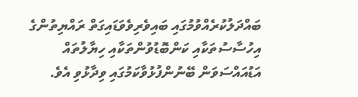ބައްދަލުކުރެއްވުމުގައި ބައިވެރިވެވަޑައިގަތް ރައްޔިތުންގެ އިހުސާސުތަކާއި ކަންބޮޑުވުންތަކާއި ހިޔާލުތައް އަޑުއައްސަވަން ބޭނުންފުޅުވާކަމުގައި ވިދާޅުވި އެވެ.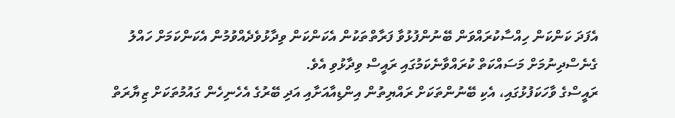އެފަދަ ކަންކަން ހިއްސާކުރައްވަން ބޭނުންފުޅުވާ ފަރާތްތަކުން އެކަންކަން ވިދާޅުވެދެއްވުމުން އެކަންކަމަށް ހައްލު ގެނެސްދިނުމަށް މަސައްކަތް ކުރައްވާނެކަމުގައި ރައީސް ވިދާޅުވި އެވެ.
ރައީސްގެ ވާހަކަފުޅުގައި، އެކި ބޭނުންތަކަށް ރައްޔިތުން އިންޑިއާއަށާއި އަދި ބޭރުގެ އެހެނިހެން ގައުމުތަކަށް ޒިޔާރަތް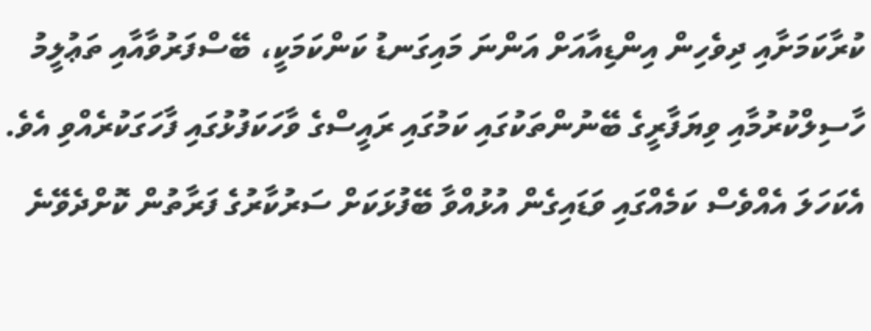ކުރާކަމަށާއި ދިވެހިން އިންޑިއާއަށް އަންނަ މައިގަނޑު ކަންކަމަކީ، ބޭސްފަރުވާއާއި ތަޢުލީމު ހާސިލްކުރުމާއި ވިޔަފާރީގެ ބޭނުންތަކުގައި ކަމުގައި ރައީސްގެ ވާހަކަފުޅުގައި ފާހަގަކުރެއްވި އެވެ.
އެކަހަލަ އެއްވެސް ކަމެއްގައި ވަޑައިގެން އުޅުއްވާ ބޭފުޅަކަށް ސަރުކާރުގެ ފަރާތުން ކޮށްދެވޭނެ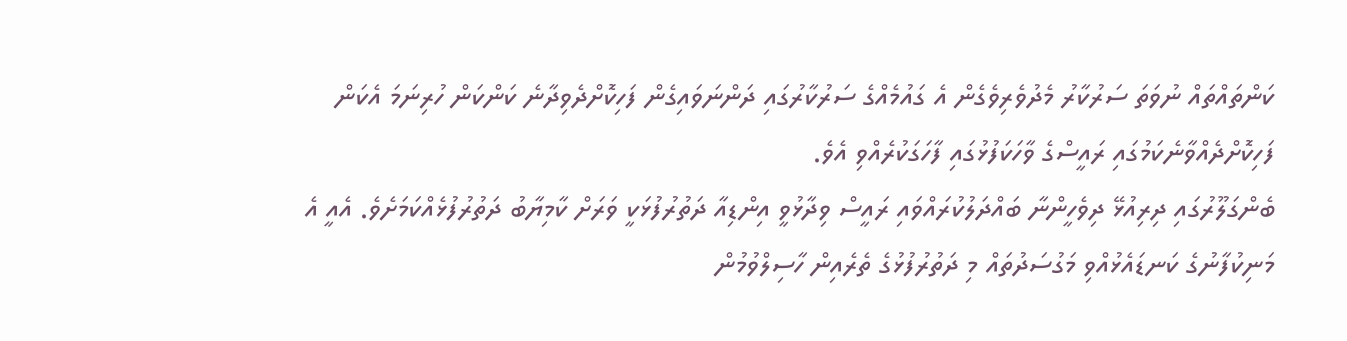ކަންތައްތައް ނުވަތަ ސަރުކާރު މެދުވެރިވެގެން އެ ގައުމެއްގެ ސަރުކާރުގައި ދަންނަވައިގެން ފަހިކޮށްދެވިދާނެ ކަންކަން ހުރިނަމަ އެކަން ފަހިކޮށްދެއްވާނެކަމުގައި ރައީސްގެ ވާހަކަފުޅުގައި ފާހަގަކުރެއްވި އެވެ.
ބެންގަލޫރުގައި ދިރިއުޅޭ ދިވެހީންނާ ބައްދަލުކުރައްވައި ރައީސް ވިދާޅުވީ އިންޑިއާ ދަތުރުފުޅަކީ ވަރަށް ކާމިޔާބު ދަތުރުފުޅެއްކަމަށެވެ. އެއީ އެ މަނިކުފާނުގެ ކަނޑައެޅުއްވި މަގުސަދުތައް މި ދަތުރުފުޅުގެ ތެރެއިން ހާސިލްވުމުން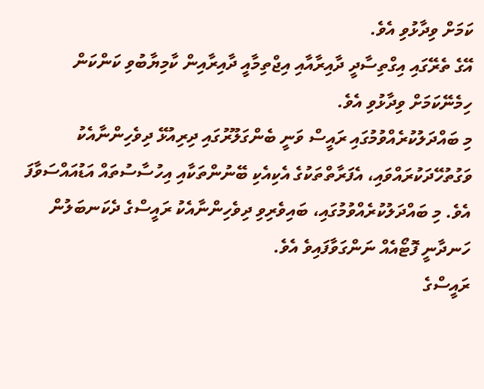ކަމަށް ވިދާޅުވި އެވެ.
އޭގެ ތެރޭގައި އިގްތިސާދީ ދާއިރާއާއި އިޖްތިމާއީ ދާއިރާއިން ކާމިޔާބުވި ކަންކަން ހިމެނޭކަމަށް ވިދާޅުވި އެވެ.
މި ބައްދަލުކުރެއްވުމުގައި ރައީސް ވަނީ ބެންގަލޫރުގައި ދިރިއުޅޭ ދިވެހިންނާއެކު ވަގުތުހޭދަކުރައްވައި، އެފަރާތްތަކުގެ އެކިއެކި ބޭނުންތަކާއި އިހުސާސުތައް އަޑުއައްސަވާފަ އެވެ. މި ބައްދަލުކުރެއްވުމުގައި، ބައިވެރިވި ދިވެހިންނާއެކު ރައީސްގެ ދެކަނބަލުން ހަނދާނީ ފޮޓޯއެއް ނަންގަވާފައިވެ އެވެ.
ރައީސްގެ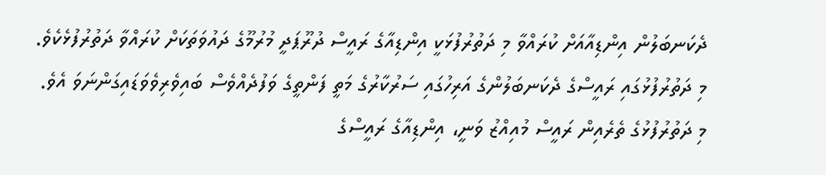ދެކަނބަލުން އިންޑިއާއަށް ކުރައްވާ މި ދަތުރުފުޅަކީ އިންޑިއާގެ ރައީސް ދުރޫޕަދީ މުރުމޫގެ ދައުވަތަކަށް ކުރައްވާ ދަތުރުފުޅެކެވެ.
މި ދަތުރުފުޅުގައި ރައީސްގެ ދެކަނބަލުންގެ އަރިހުގައި ސަރުކާރުގެ މަތީ ފަންތީގެ ވަފުދެއްވެސް ބައިވެރިވެވަޑައިގަންނަވަ އެވެ.
މި ދަތުރުފުޅުގެ ތެރެއިން ރައީސް މުއިއްޒު ވަނީ، އިންޑިއާގެ ރައީސްގެ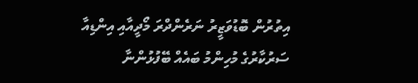އިތުރުން ބޮޑުވަޒީރު ނަރެންދްރަ މޯދީއާއި އިންޑިއާ ސަރުކާރުގެ މުހިންމު ބައެއް ބޭފުޅުންނާ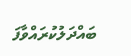ބައްދަލުކުރައްވާފަ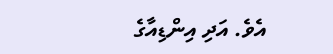އެވެ. އަދި އިންޑިއާގެ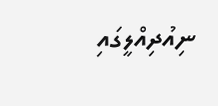ނިއުދިއްލީގައި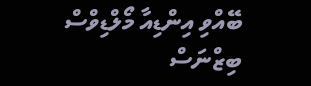ބޭއްވި އިންޑިއާ މޯލްޑިވްސް ބިޒްނަސް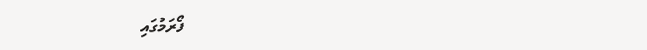ފޯރަމުގައި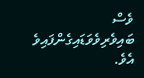ވެސް ބައިވެރިވެވަޑައިގެންފައިވެ އެވެ.